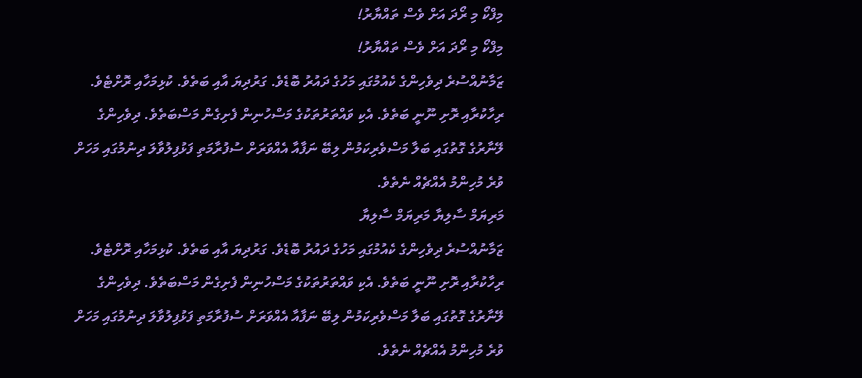މިފްކޯ މި ރޯދަ އަށް ވެސް ތައްޔާރު!
މިފްކޯ މި ރޯދަ އަށް ވެސް ތައްޔާރު!
ޒަމާނުއްސުރެ ދިވެހިންގެ ކެއުމުގައި މަހުގެ ދައުރު ބޮޑެވެ. ގަރުދިޔަ އާއި ބަތެވެ. ކުޅިމަހާއި ރޮށްޓެވެ. ރިހާކުރާއި ރޮށި ނޫނީ ބަތެވެ. އެކި ވައްތަރުތަކުގެ މަސްހުނިން ފެށިގެން މަސްބަތެވެ. ދިވެހިންގެ ލޭނާރުގެ ގޮތުގައި ބަލާ މަސްވެރިކަމުން ލިބޭ ނަފާއާ އެއްވަރަށް ސުފުރާމަތި ފަޅުފިލުވާލަ ދިނުމުގައި މަހަށް ވުރެ މުހިންމު އެއްޗެއް ނެތެވެ.
މަރިޔަމް ސާލިޔާ މަރިޔަމް ސާލިޔާ
ޒަމާނުއްސުރެ ދިވެހިންގެ ކެއުމުގައި މަހުގެ ދައުރު ބޮޑެވެ. ގަރުދިޔަ އާއި ބަތެވެ. ކުޅިމަހާއި ރޮށްޓެވެ. ރިހާކުރާއި ރޮށި ނޫނީ ބަތެވެ. އެކި ވައްތަރުތަކުގެ މަސްހުނިން ފެށިގެން މަސްބަތެވެ. ދިވެހިންގެ ލޭނާރުގެ ގޮތުގައި ބަލާ މަސްވެރިކަމުން ލިބޭ ނަފާއާ އެއްވަރަށް ސުފުރާމަތި ފަޅުފިލުވާލަ ދިނުމުގައި މަހަށް ވުރެ މުހިންމު އެއްޗެއް ނެތެވެ.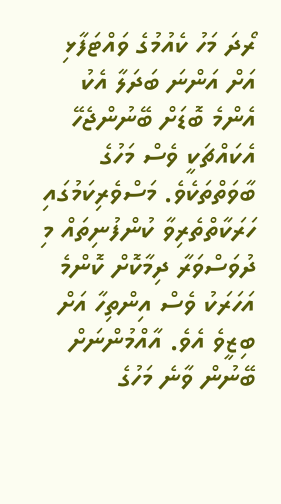ރޯދަ މަހު ކެއުމުގެ ވައްޓަފާޅި އަށް އަންނަ ބަދަލާ އެކު އެންމެ ބޮޑަށް ބޭނުންޖެހޭ އެކައްޗަކީ ވެސް މަހުގެ ބާވަތްތަކެވެ. މަސްވެރިކަމުގައި ހަރަކާތްތެރިވާ ކުންފުނިތައް މި ދުވަސްވަރާ ދިމާކޮށް ކޮންމެ އަހަރަކު ވެސް އިންތިހާ އަށް ބިޒީވެ އެވެ. އާއްމުންނަށް ބޭނުން ވާނެ މަހުގެ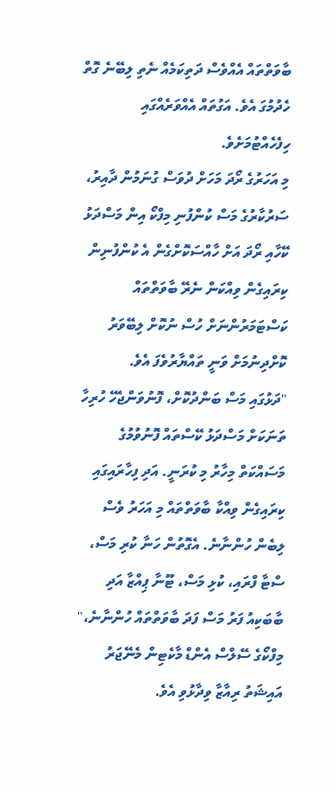ބާވަތްތައް އެއްވެސް ދަތިކަމެއް ނެތި ލިބޭނެ ގޮތް ހެދުމުގަ އެވެ. އަގުތައް އެއްވަރެއްގައި ހިފެހެއްޓުމަށެވެ.
މި އަހަރުގެ ރޯދަ މަހަށް ދުވަސް ގުނަމުން ދާއިރު، ސަރުކާރުގެ މަސް ކުންފުނި މިފްކޯ އިން މަސްދަޅު ކޭހާއި ރޯދަ އަށް ހާއްސަކޮށްގެން އެ ކުންފުނިން ކިރައިގެން ވިއްކަން ނެރޭ ބާވަތްތައް ކަސްޓަމަރުންނަށް ހުސް ނުކޮށް ލިބޭވަރު ކޮށްދިނުމަށް ވަނީ ތައްޔާރުވެފަ އެވެ.
"ދަޅުގައި މަސް ބަންދުކޮށް، ފޮނުވަންޖެހޭ ހުރިހާ ތަނަކަށް މަސްދަޅު ކޭސްތައް ފޮނުވުމުގެ މަސައްކަތް މިހާރު މި ކުރަނީ. އަދި ފިހާރައިގައި ކިރައިގެން ވިއްކާ ބާވަތްތައް މި އަހަރު ވެސް ލިބެން ހުންނާނެ. އެގޮތުން ހަނާ ކުރި މަސް، ސްޓާ ފްރައި، ކުޅި މަސް، ޓޫނާ ޕިއްޒާ އަދި ބާބަކިއު ފަރު މަސް ފަދަ ބާވަތްތައް ހުންނާނެ،" މިފްކޯގެ ސޭލްސް އެންޑް މާކެޓިން މެނޭޖަރު އައިޝަތު ރިއާޒާ ވިދާޅުވި އެވެ.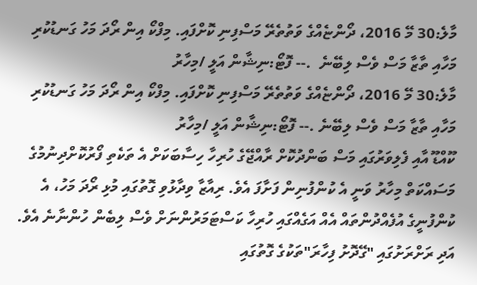މާލެ:30 މޭ 2016، ދޯންޏެއްގެ ވަތުތެރޭ މަސްފިނި ކޮށްފައި. މިފްކޯ އިން ރޯދަ މަހު ގަނޑުކުރި މަހާއި ތާޒާ މަސް ވެސް ލިބޭނެ  .-- ފޮޓޯ:ނިޝާން އަލީ /މިހާރު
މާލެ:30 މޭ 2016، ދޯންޏެއްގެ ވަތުތެރޭ މަސްފިނި ކޮށްފައި. މިފްކޯ އިން ރޯދަ މަހު ގަނޑުކުރި މަހާއި ތާޒާ މަސް ވެސް ލިބޭނެ .-- ފޮޓޯ:ނިޝާން އަލީ /މިހާރު
ކޫއްޑޫ އާއި ފެލިވަރުގައި މަސް ބަންދުކޮށް ރާއްޖޭގެ ހުރިހާ ހިސާބަކަށް އެ ތަކެތި ފޯރުކޮށްދިނުމުގެ މަސައްކަތް މިހާރު ވަނީ އެ ކުންފުނިން ފަށާފަ އެވެ. ރިއާޒާ ވިދާޅުވި ގޮތުގައި މުޅި ރޯދަ މަހު، އެ ކުންފުނީގެ އުފެއްދުންތައް އެއް އަގެއްގައި ހުރިހާ ކަސްޓަމަރުންނަށް ވެސް ލިބެން ހުންނާނެ އެވެ. އަދި ރަށްރަށުގައި "ގޭދޮށު ފިހާރަ"ތަކުގެ ގޮތުގައި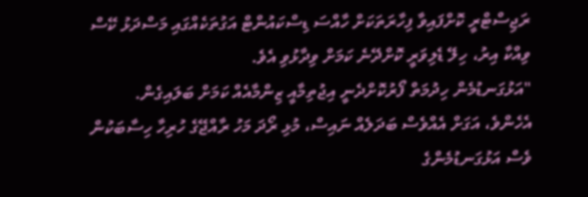ރަޖިސްޓްރީ ކޮށްފައިވާ ފިހާރަތަކަށް ހާއްސަ ޑިސްކައުންޓް އަގުތަކެއްގައި މަސްދަޅު ކޭސް ވިއްކާ އިރު، ހިލޭ ޑެލިވަރީ ކޮށްދޭނެ ކަމަށް ވިދާޅުވި އެވެ.
"އަޅުގަނޑުމެން ހިދުމަތް ފޯރުކޮށްދެނީ އިޖުތިމާއީ ޒިންމާއެއް ކަމަށް ބަލައިގެން. އެހެންވެ، އަގަށް އެއްވެސް ބަދަލެއް ނައިސް، މުޅި ރޯދަ މަހު ރާއްޖޭގެ ހުރިހާ ހިސާބަކުން ވެސް އަޅުގަނޑުމެންގެ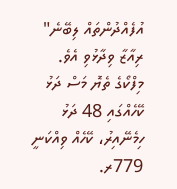އުފެއްދުންތައް ލިބޭނެ" ރިއާޒާ ވިދާޅުވި އެވެ.
މިފްކޯގެ ތެޔޮ މަސް ދަޅު ކޭހެއްގައި 48 ދަޅު ހިމެނޭއިރު، ކޭހެއް ވިއްކަނީ 779ރ.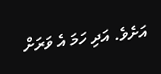އަށެވެ. އަދި ހަމަ އެ ވަރަށް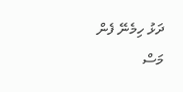ދަޅު ހިމެނޭ ފެން މަސް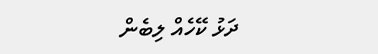ދަޅު ކޭހެއް ލިބެން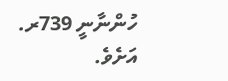ހުންނާނީ 739ރ. އަށެވެ.